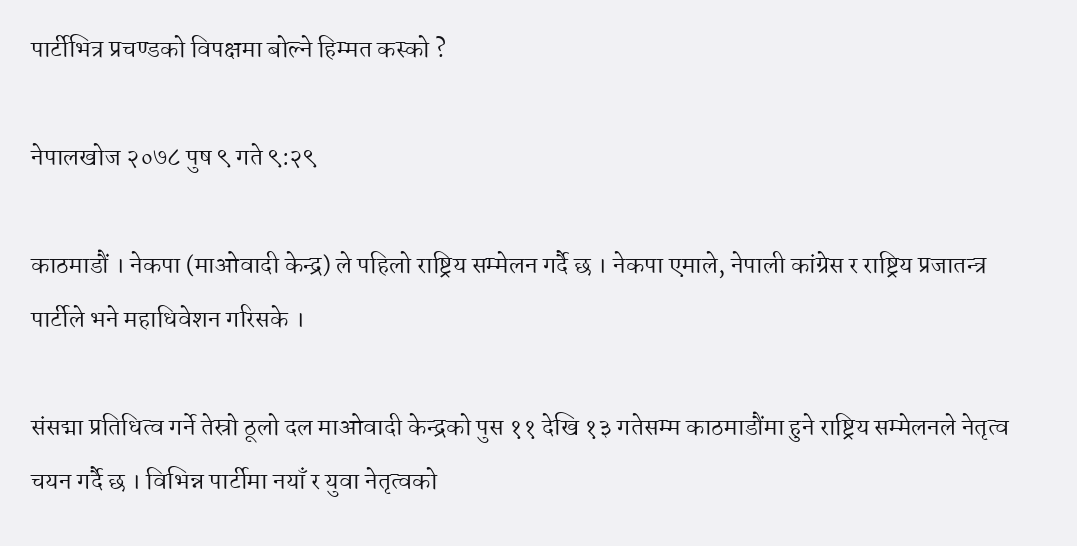पार्टीभित्र प्रचण्डको विपक्षमा बोल्ने हिम्मत कस्को ?

नेपालखोज २०७८ पुष ९ गते ९:२९

काठमाडौं । नेकपा (माओवादी केन्द्र) ले पहिलो राष्ट्रिय सम्मेलन गर्दै छ । नेकपा एमाले, नेपाली कांग्रेस र राष्ट्रिय प्रजातन्त्र पार्टीले भने महाधिवेशन गरिसके ।

संसद्मा प्रतिधित्व गर्ने तेस्रो ठूलो दल माओवादी केन्द्रको पुस ११ देखि १३ गतेसम्म काठमाडौंमा हुने राष्ट्रिय सम्मेलनले नेतृत्व चयन गर्दै छ । विभिन्न पार्टीमा नयाँ र युवा नेतृत्वको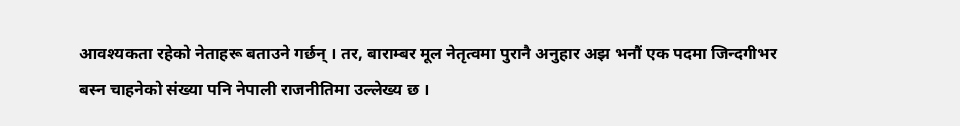आवश्यकता रहेको नेताहरू बताउने गर्छन् । तर, बाराम्बर मूल नेतृत्वमा पुरानै अनुहार अझ भनौं एक पदमा जिन्दगीभर बस्न चाहनेको संख्या पनि नेपाली राजनीतिमा उल्लेख्य छ ।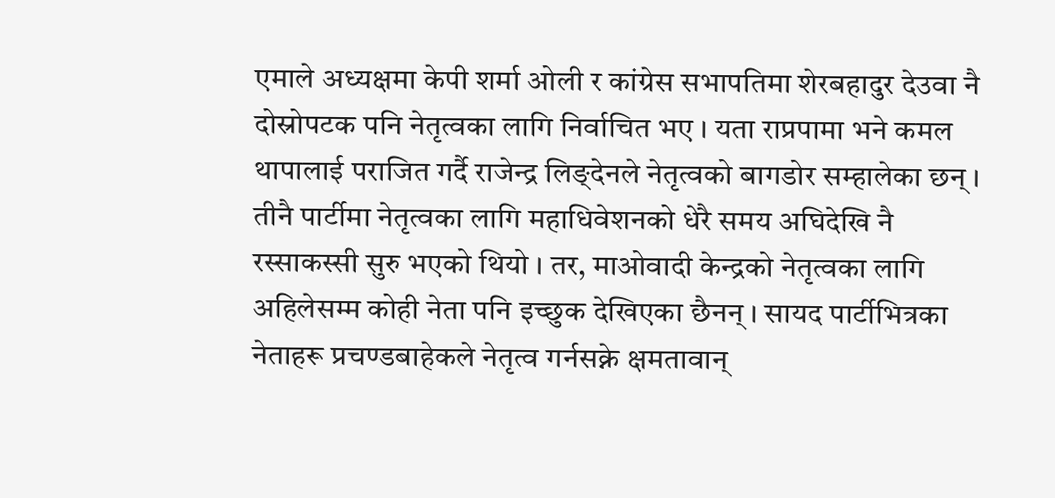एमाले अध्यक्षमा केपी शर्मा ओली र कांग्रेस सभापतिमा शेरबहादुर देउवा नै दोस्रोपटक पनि नेतृत्वका लागि निर्वाचित भए । यता राप्रपामा भने कमल थापालाई पराजित गर्दै राजेन्द्र लिङ्देनले नेतृत्वको बागडोर सम्हालेका छन् । तीनै पार्टीमा नेतृत्वका लागि महाधिवेशनको धेरै समय अघिदेखि नै रस्साकस्सी सुरु भएको थियो । तर, माओवादी केन्द्रको नेतृत्वका लागि अहिलेसम्म कोही नेता पनि इच्छुक देखिएका छैनन् । सायद पार्टीभित्रका नेताहरू प्रचण्डबाहेकले नेतृत्व गर्नसक्ने क्षमतावान्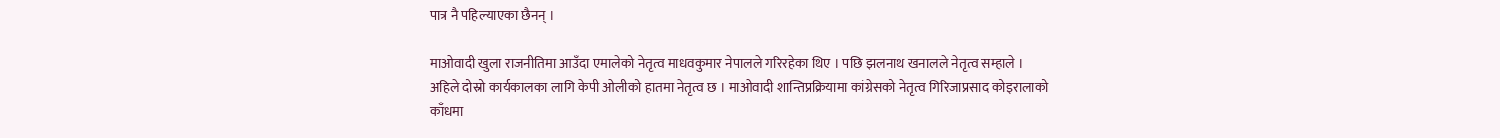पात्र नै पहिल्याएका छैनन् ।

माओवादी खुला राजनीतिमा आउँदा एमालेको नेतृत्व माधवकुमार नेपालले गरिरहेका थिए । पछि झलनाथ खनालले नेतृत्व सम्हाले । अहिले दोस्रो कार्यकालका लागि केपी ओलीको हातमा नेतृत्व छ । माओवादी शान्तिप्रक्रियामा कांग्रेसको नेतृत्व गिरिजाप्रसाद कोइरालाको काँधमा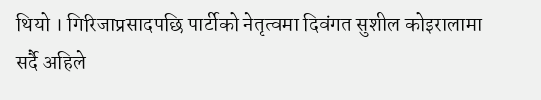थियो । गिरिजाप्रसादपछि पार्टीको नेतृत्वमा दिवंगत सुशील कोइरालामा सर्दै अहिले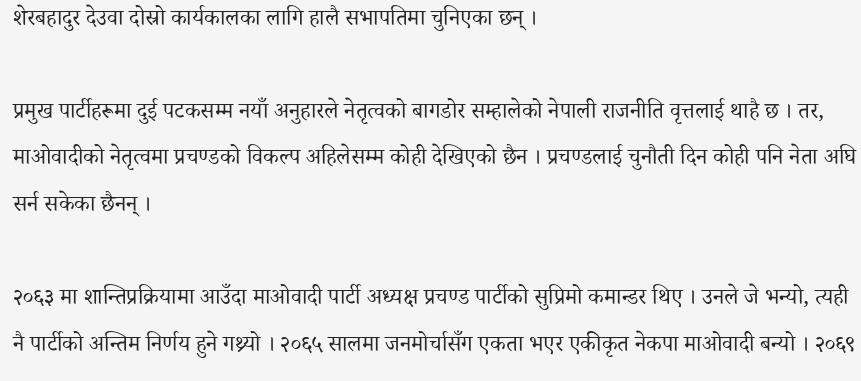शेरबहादुर देउवा दोस्रो कार्यकालका लागि हालै सभापतिमा चुनिएका छन् ।

प्रमुख पार्टीहरूमा दुई पटकसम्म नयाँ अनुहारले नेतृत्वको बागडोर सम्हालेको नेपाली राजनीति वृत्तलाई थाहै छ । तर, माओवादीको नेतृत्वमा प्रचण्डको विकल्प अहिलेसम्म कोही देखिएको छैन । प्रचण्डलाई चुनौती दिन कोही पनि नेता अघि सर्न सकेका छैनन् ।

२०६३ मा शान्तिप्रक्रियामा आउँदा माओवादी पार्टी अध्यक्ष प्रचण्ड पार्टीको सुप्रिमो कमान्डर थिए । उनले जे भन्यो, त्यही नै पार्टीको अन्तिम निर्णय हुने गथ्र्यो । २०६५ सालमा जनमोर्चासँग एकता भएर एकीकृत नेकपा माओवादी बन्यो । २०६९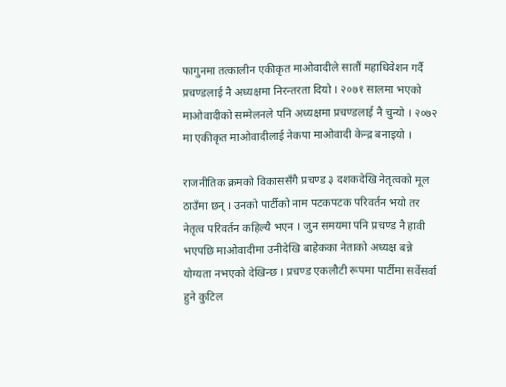फागुनमा तत्कालीन एकीकृत माओवादीले सातौं महाधिवेशन गर्दै प्रचण्डलाई नै अध्यक्षमा निरन्तरता दियो । २०७१ सालमा भएको माओवादीको सम्मेलनले पनि अध्यक्षमा प्रचण्डलाई नै चुन्यो । २०७२ मा एकीकृत माओवादीलाई नेकपा माओवादी केन्द्र बनाइयो ।

राजनीतिक क्रमको विकाससँगै प्रचण्ड ३ दशकदेखि नेतृत्वको मूल ठाउँमा छन् । उनको पार्टीको नाम पटकपटक परिवर्तन भयो तर नेतृत्व परिवर्तन कहिल्यै भएन । जुन समयमा पनि प्रचण्ड नै हावी भएपछि माओवादीमा उनीदेखि बाहेकका नेताको अध्यक्ष बन्ने योग्यता नभएको देखिन्छ । प्रचण्ड एकलौटी रूपमा पार्टीमा सर्वेसर्वा हुने कुटिल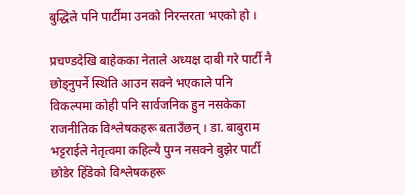बुद्धिले पनि पार्टीमा उनको निरन्तरता भएको हो ।

प्रचण्डदेखि बाहेकका नेताले अध्यक्ष दाबी गरे पार्टी नै छोड्नुपर्ने स्थिति आउन सक्ने भएकाले पनि विकल्पमा कोही पनि सार्वजनिक हुन नसकेका राजनीतिक विश्लेषकहरू बताउँछन् । डा. बाबुराम भट्टराईले नेतृत्वमा कहिल्यै पुग्न नसक्ने बुझेर पार्टी छोडेर हिँडेको विश्लेषकहरू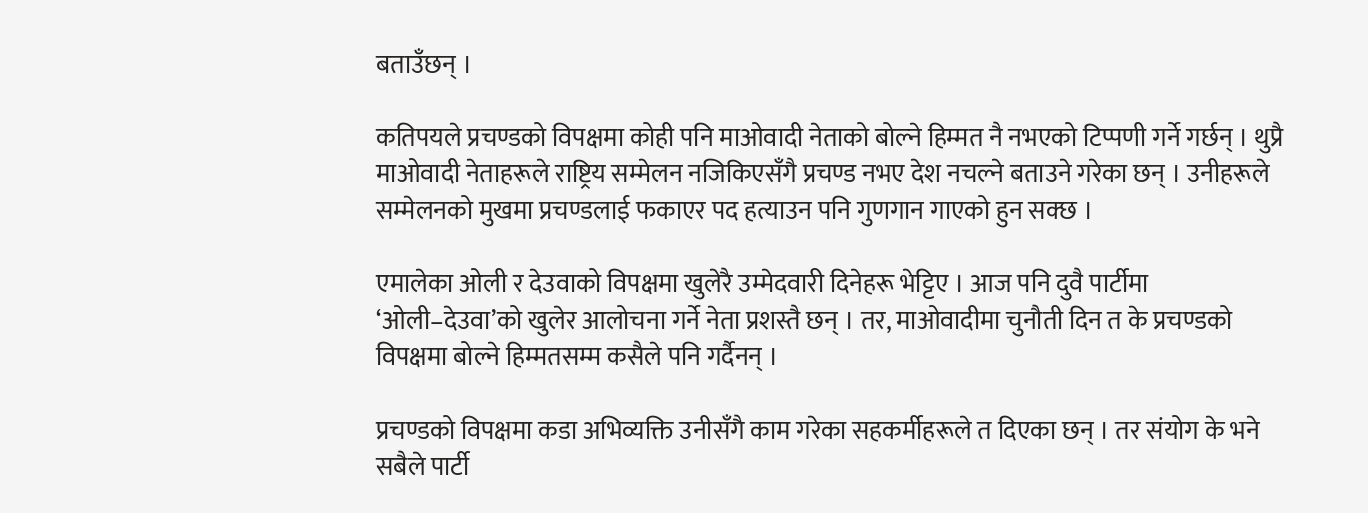बताउँछन् ।

कतिपयले प्रचण्डको विपक्षमा कोही पनि माओवादी नेताको बोल्ने हिम्मत नै नभएको टिप्पणी गर्ने गर्छन् । थुप्रै माओवादी नेताहरूले राष्ट्रिय सम्मेलन नजिकिएसँगै प्रचण्ड नभए देश नचल्ने बताउने गरेका छन् । उनीहरूले सम्मेलनको मुखमा प्रचण्डलाई फकाएर पद हत्याउन पनि गुणगान गाएको हुन सक्छ ।

एमालेका ओली र देउवाको विपक्षमा खुलेरै उम्मेदवारी दिनेहरू भेट्टिए । आज पनि दुवै पार्टीमा ‘ओली–देउवा’को खुलेर आलोचना गर्ने नेता प्रशस्तै छन् । तर, माओवादीमा चुनौती दिन त के प्रचण्डको विपक्षमा बोल्ने हिम्मतसम्म कसैले पनि गर्दैनन् ।

प्रचण्डको विपक्षमा कडा अभिव्यक्ति उनीसँगै काम गरेका सहकर्मीहरूले त दिएका छन् । तर संयोग के भने सबैले पार्टी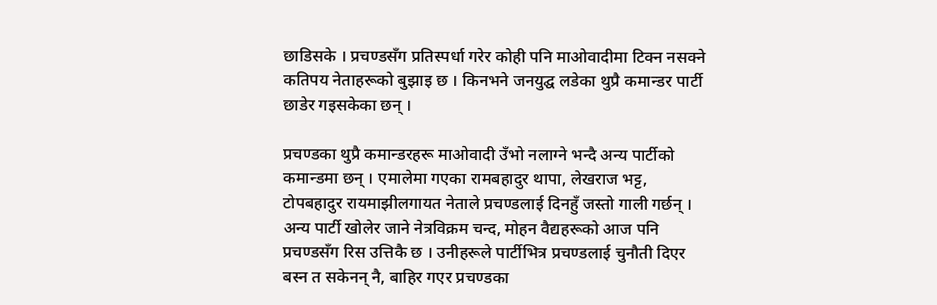छाडिसके । प्रचण्डसँग प्रतिस्पर्धा गरेर कोही पनि माओवादीमा टिक्न नसक्ने कतिपय नेताहरूको बुझाइ छ । किनभने जनयुद्घ लडेका थुप्रै कमान्डर पार्टी छाडेर गइसकेका छन् ।

प्रचण्डका थुप्रै कमान्डरहरू माओवादी उँभो नलाग्ने भन्दै अन्य पार्टीको कमान्डमा छन् । एमालेमा गएका रामबहादुर थापा, लेखराज भट्ट, टोपबहादुर रायमाझीलगायत नेताले प्रचण्डलाई दिनहुँ जस्तो गाली गर्छन् । अन्य पार्टी खोलेर जाने नेत्रविक्रम चन्द, मोहन वैद्यहरूको आज पनि प्रचण्डसँग रिस उत्तिकै छ । उनीहरूले पार्टीभित्र प्रचण्डलाई चुनौती दिएर बस्न त सकेनन् नै, बाहिर गएर प्रचण्डका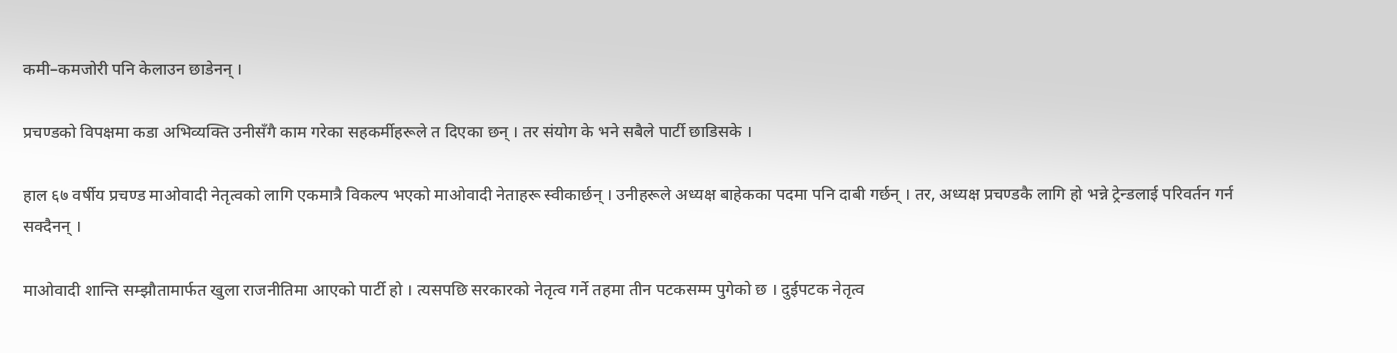कमी–कमजोरी पनि केलाउन छाडेनन् ।

प्रचण्डको विपक्षमा कडा अभिव्यक्ति उनीसँगै काम गरेका सहकर्मीहरूले त दिएका छन् । तर संयोग के भने सबैले पार्टी छाडिसके ।

हाल ६७ वर्षीय प्रचण्ड माओवादी नेतृत्वको लागि एकमात्रै विकल्प भएको माओवादी नेताहरू स्वीकार्छन् । उनीहरूले अध्यक्ष बाहेकका पदमा पनि दाबी गर्छन् । तर, अध्यक्ष प्रचण्डकै लागि हो भन्ने ट्रेन्डलाई परिवर्तन गर्न सक्दैनन् ।

माओवादी शान्ति सम्झौतामार्फत खुला राजनीतिमा आएको पार्टी हो । त्यसपछि सरकारको नेतृत्व गर्ने तहमा तीन पटकसम्म पुगेको छ । दुईपटक नेतृत्व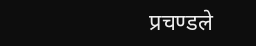प्रचण्डले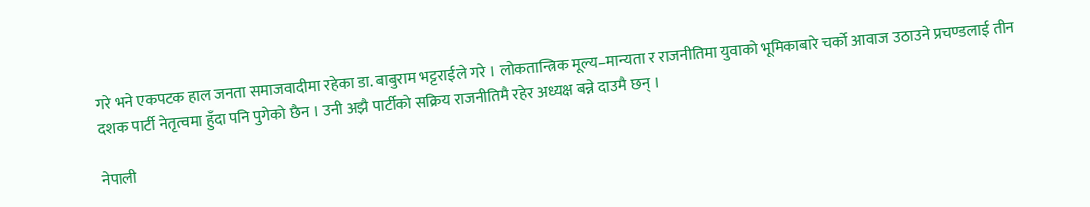गरे भने एकपटक हाल जनता समाजवादीमा रहेका डा. बाबुराम भट्टराईले गरे । लोकतान्त्रिक मूल्य–मान्यता र राजनीतिमा युवाको भूमिकाबारे चर्को आवाज उठाउने प्रचण्डलाई तीन दशक पार्टी नेतृत्वमा हुँदा पनि पुगेको छैन । उनी अझै पार्टीको सक्रिय राजनीतिमै रहेर अध्यक्ष बन्ने दाउमै छन् ।

नेपाली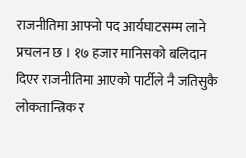राजनीतिमा आफ्नो पद आर्यघाटसम्म लाने प्रचलन छ । १७ हजार मानिसको बलिदान दिएर राजनीतिमा आएको पार्टीले नै जतिसुकै लोकतान्त्रिक र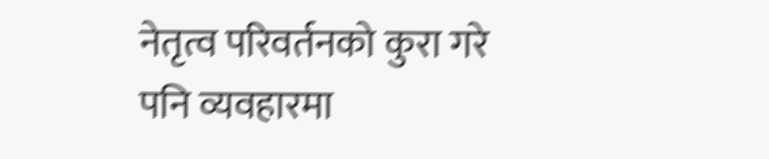नेतृत्व परिवर्तनको कुरा गरे पनि व्यवहारमा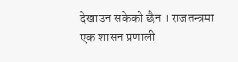देखाउन सकेको छैन । राजतन्त्रमा एक शासन प्रणाली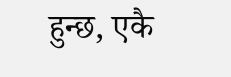हुन्छ, एकै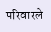परिवारले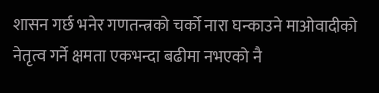शासन गर्छ भनेर गणतन्त्रको चर्को नारा घन्काउने माओवादीको नेतृत्व गर्ने क्षमता एकभन्दा बढीमा नभएको नै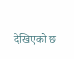देखिएको छ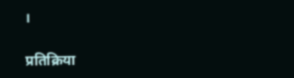।

प्रतिक्रिया